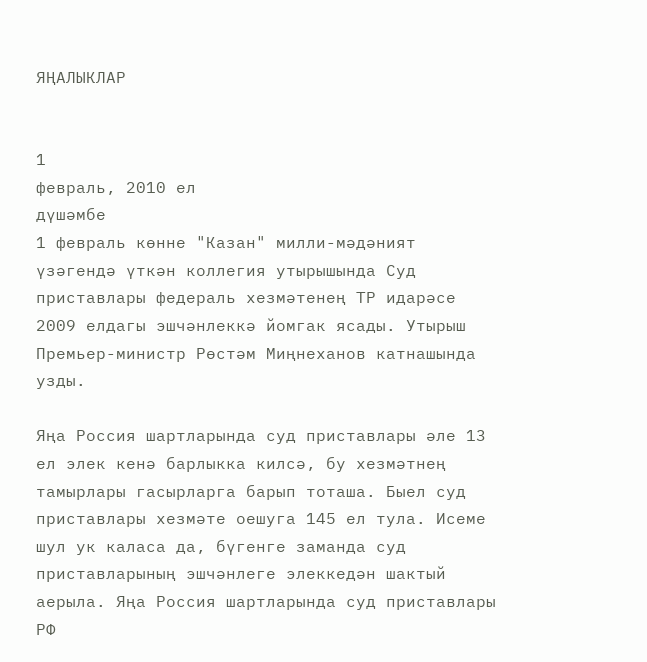ЯҢАЛЫКЛАР


1
февраль, 2010 ел
дүшәмбе
1 февраль көнне "Казан" милли-мәдәният үзәгендә үткән коллегия утырышында Суд приставлары федераль хезмәтенең ТР идарәсе 2009 елдагы эшчәнлеккә йомгак ясады. Утырыш Премьер-министр Рөстәм Миңнеханов катнашында узды.

Яңа Россия шартларында суд приставлары әле 13 ел элек кенә барлыкка килсә, бу хезмәтнең тамырлары гасырларга барып тоташа. Быел суд приставлары хезмәте оешуга 145 ел тула. Исеме шул ук каласа да, бүгенге заманда суд приставларының эшчәнлеге элеккедән шактый аерыла. Яңа Россия шартларында суд приставлары РФ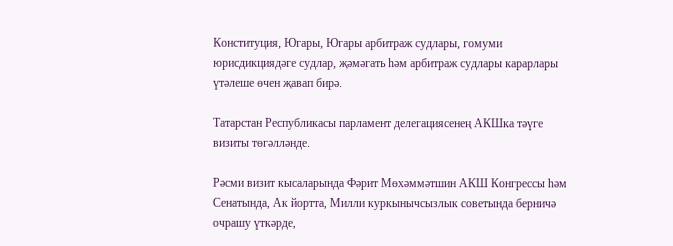Конституция, Югары, Югары арбитраж судлары, гомуми юрисдикциядәге судлар, җәмәгать һәм арбитраж судлары карарлары үтәлеше өчен җавап бирә.

Татарстан Республикасы парламент делегациясенең АКШка тәүге визиты төгәлләнде.

Рәсми визит кысаларында Фәрит Мөхәммәтшин АКШ Конгрессы һәм Сенатында, Ак йортта, Милли куркынычсызлык советында берничә очрашу үткәрде,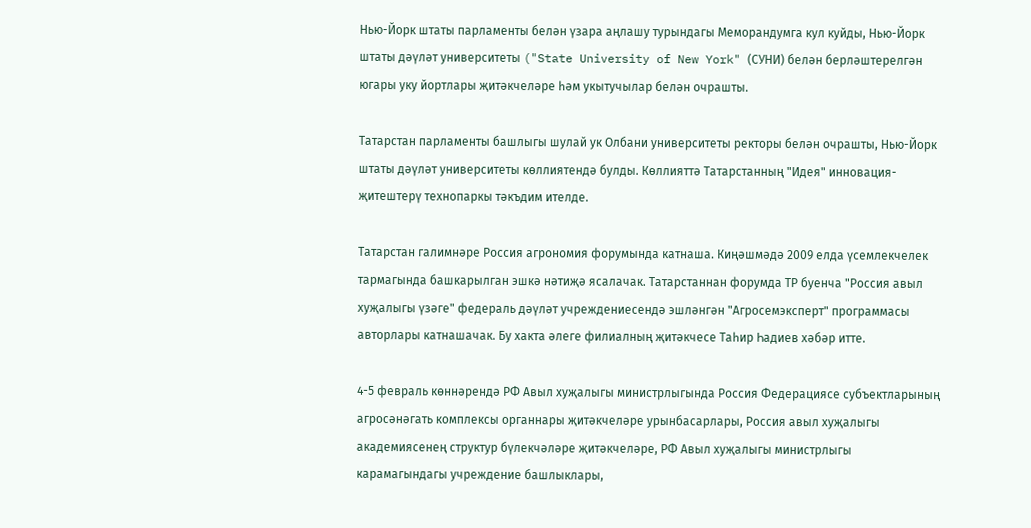Нью-Йорк штаты парламенты белән үзара аңлашу турындагы Меморандумга кул куйды, Нью-Йорк штаты дәүләт университеты ("State University of New York" (СУНИ) белән берләштерелгән югары уку йортлары җитәкчеләре һәм укытучылар белән очрашты.

Татарстан парламенты башлыгы шулай ук Олбани университеты ректоры белән очрашты, Нью-Йорк штаты дәүләт университеты көллиятендә булды. Көллияттә Татарстанның "Идея" инновация-җитештерү технопаркы тәкъдим ителде.

Татарстан галимнәре Россия агрономия форумында катнаша. Киңәшмәдә 2009 елда үсемлекчелек тармагында башкарылган эшкә нәтиҗә ясалачак. Татарстаннан форумда ТР буенча "Россия авыл хуҗалыгы үзәге" федераль дәүләт учреждениесендә эшләнгән "Агросемэксперт" программасы авторлары катнашачак. Бу хакта әлеге филиалның җитәкчесе Таһир Һадиев хәбәр итте.

4-5 февраль көннәрендә РФ Авыл хуҗалыгы министрлыгында Россия Федерациясе субъектларының агросәнәгать комплексы органнары җитәкчеләре урынбасарлары, Россия авыл хуҗалыгы академиясенең структур бүлекчәләре җитәкчеләре, РФ Авыл хуҗалыгы министрлыгы карамагындагы учреждение башлыклары,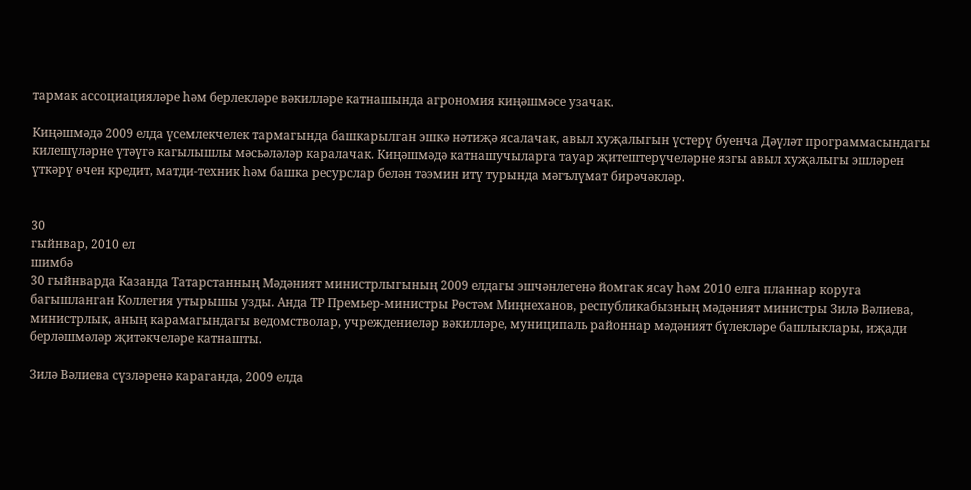тармак ассоциацияләре һәм берлекләре вәкилләре катнашында агрономия киңәшмәсе узачак.

Киңәшмәдә 2009 елда үсемлекчелек тармагында башкарылган эшкә нәтиҗә ясалачак, авыл хуҗалыгын үстерү буенча Дәүләт программасындагы килешүләрне үтәүгә кагылышлы мәсьәләләр каралачак. Киңәшмәдә катнашучыларга тауар җитештерүчеләрне язгы авыл хуҗалыгы эшләрен үткәрү өчен кредит, матди-техник һәм башка ресурслар белән тәэмин итү турында мәгълүмат бирәчәкләр.


30
гыйнвар, 2010 ел
шимбә
30 гыйнварда Казанда Татарстанның Мәдәният министрлыгының 2009 елдагы эшчәнлегенә йомгак ясау һәм 2010 елга планнар коруга багышланган Коллегия утырышы узды. Анда ТР Премьер-министры Рөстәм Миңнеханов, республикабызның мәдәният министры Зилә Вәлиева, министрлык, аның карамагындагы ведомстволар, учреждениеләр вәкилләре, муниципаль районнар мәдәният бүлекләре башлыклары, иҗади берләшмәләр җитәкчеләре катнашты.

Зилә Вәлиева сүзләренә караганда, 2009 елда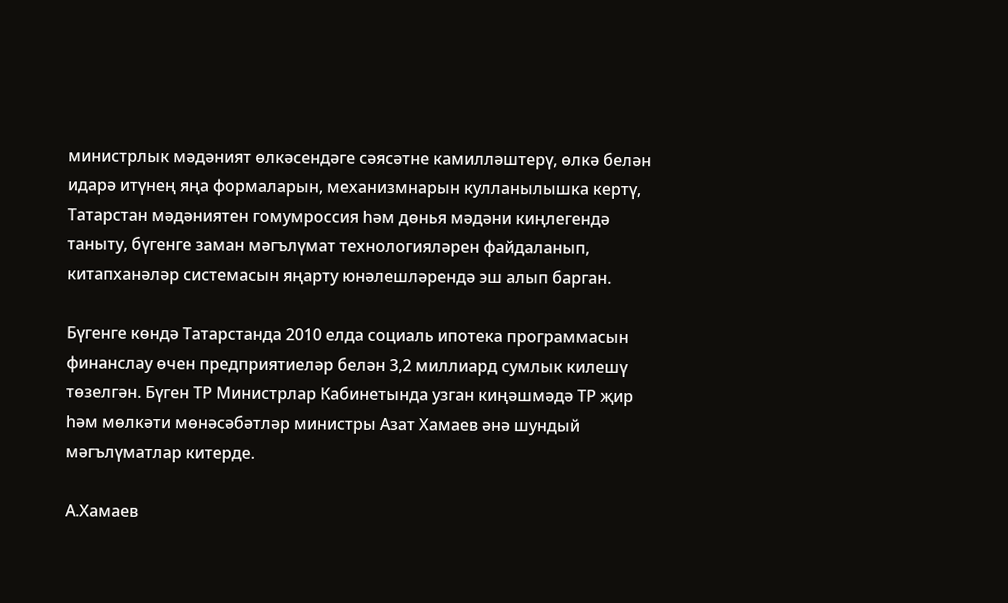министрлык мәдәният өлкәсендәге сәясәтне камилләштерү, өлкә белән идарә итүнең яңа формаларын, механизмнарын кулланылышка кертү, Татарстан мәдәниятен гомумроссия һәм дөнья мәдәни киңлегендә таныту, бүгенге заман мәгълүмат технологияләрен файдаланып, китапханәләр системасын яңарту юнәлешләрендә эш алып барган.

Бүгенге көндә Татарстанда 2010 елда социаль ипотека программасын финанслау өчен предприятиеләр белән 3,2 миллиард сумлык килешү төзелгән. Бүген ТР Министрлар Кабинетында узган киңәшмәдә ТР җир һәм мөлкәти мөнәсәбәтләр министры Азат Хамаев әнә шундый мәгълүматлар китерде.

А.Хамаев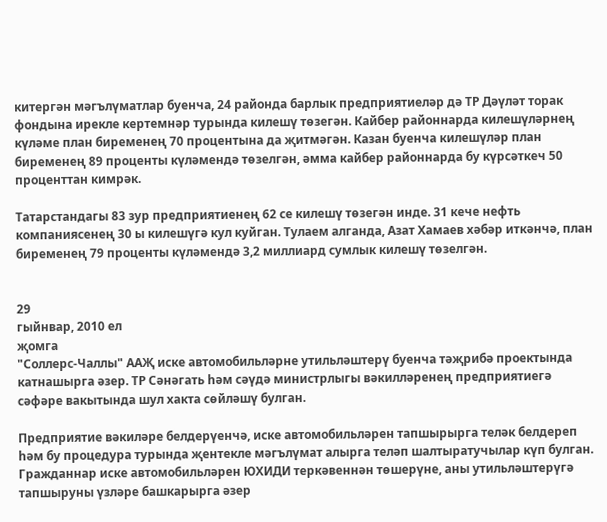китергән мәгълүматлар буенча, 24 районда барлык предприятиеләр дә ТР Дәүләт торак фондына ирекле кертемнәр турында килешү төзегән. Кайбер районнарда килешүләрнең күләме план биременең 70 процентына да җитмәгән. Казан буенча килешүләр план биременең 89 проценты күләмендә төзелгән, әмма кайбер районнарда бу күрсәткеч 50 проценттан кимрәк.

Татарстандагы 83 зур предприятиенең 62 се килешү төзегән инде. 31 кече нефть компаниясенең 30 ы килешүгә кул куйган. Тулаем алганда, Азат Хамаев хәбәр иткәнчә, план биременең 79 проценты күләмендә 3,2 миллиард сумлык килешү төзелгән.


29
гыйнвар, 2010 ел
җомга
"Соллерс-Чаллы" ААҖ иске автомобильләрне утильләштерү буенча тәҗрибә проектында катнашырга әзер. ТР Сәнәгать һәм сәүдә министрлыгы вәкилләренең предприятиегә сәфәре вакытында шул хакта сөйләшү булган.

Предприятие вәкиләре белдерүенчә, иске автомобильләрен тапшырырга теләк белдереп һәм бу процедура турында җентекле мәгълүмат алырга теләп шалтыратучылар күп булган. Гражданнар иске автомобильләрен ЮХИДИ теркәвеннән төшерүне, аны утильләштерүгә тапшыруны үзләре башкарырга әзер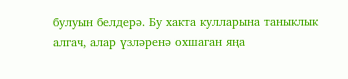булуын белдерә. Бу хакта кулларына таныклык алгач, алар үзләренә охшаган яңа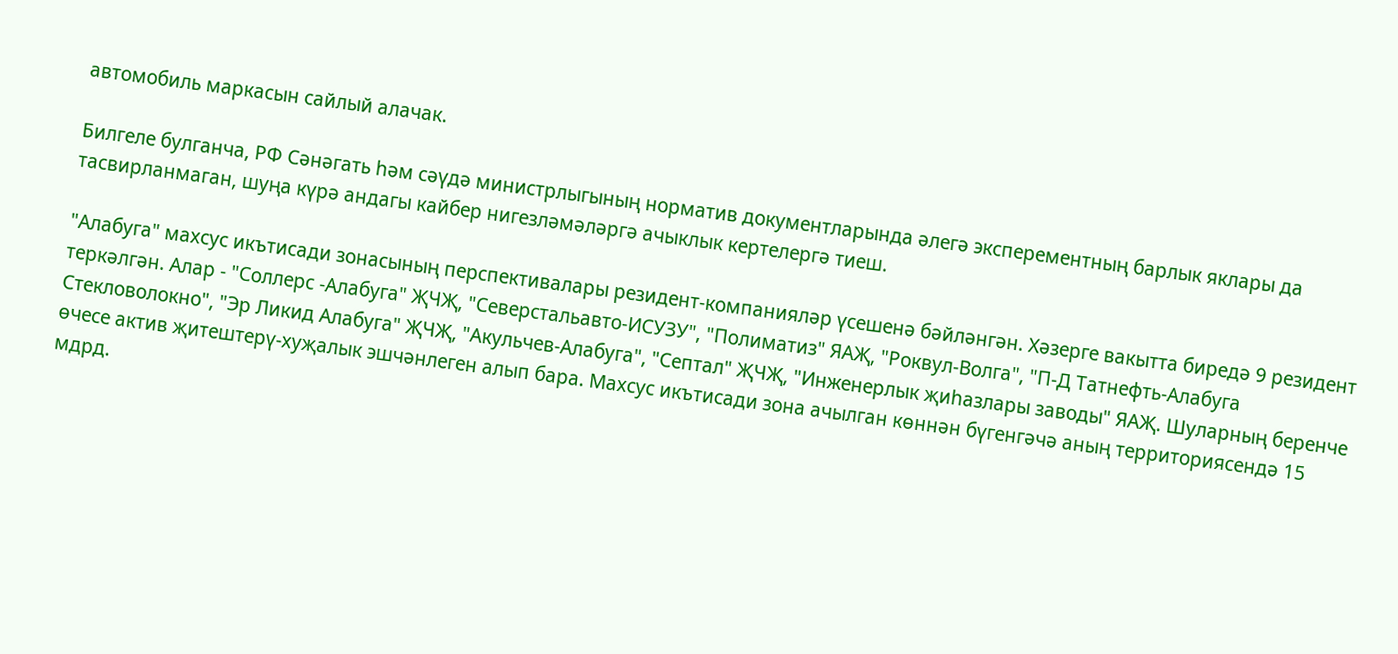автомобиль маркасын сайлый алачак.

Билгеле булганча, РФ Сәнәгать һәм сәүдә министрлыгының норматив документларында әлегә эксперементның барлык яклары да тасвирланмаган, шуңа күрә андагы кайбер нигезләмәләргә ачыклык кертелергә тиеш.

"Алабуга" махсус икътисади зонасының перспективалары резидент-компанияләр үсешенә бәйләнгән. Хәзерге вакытта биредә 9 резидент теркәлгән. Алар - "Соллерс -Алабуга" ҖЧҖ, "Северстальавто-ИСУЗУ", "Полиматиз" ЯАҖ, "Роквул-Волга", "П-Д Татнефть-Алабуга Стекловолокно", "Эр Ликид Алабуга" ҖЧҖ, "Акульчев-Алабуга", "Септал" ҖЧҖ, "Инженерлык җиһазлары заводы" ЯАҖ. Шуларның беренче өчесе актив җитештерү-хуҗалык эшчәнлеген алып бара. Махсус икътисади зона ачылган көннән бүгенгәчә аның территориясендә 15 мдрд.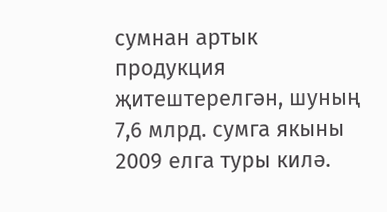сумнан артык продукция җитештерелгән, шуның 7,6 млрд. сумга якыны 2009 елга туры килә.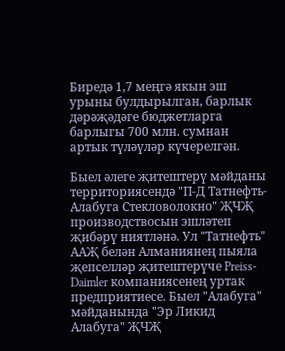Биредә 1,7 меңгә якын эш урыны булдырылган, барлык дәрәҗәдәге бюджетларга барлыгы 700 млн. сумнан артык түләүләр күчерелгән.

Быел әлеге җитештерү мәйданы территориясендә "П-Д Татнефть-Алабуга Стекловолокно" ҖЧҖ производствосын эшләтеп җибәрү ниятләнә. Ул "Татнефть" ААҖ белән Алманиянең пыяла җепселләр җитештерүче Preiss-Daimler компаниясенең уртак предприятиесе. Быел "Алабуга" мәйданында "Эр Ликид Алабуга" ҖЧҖ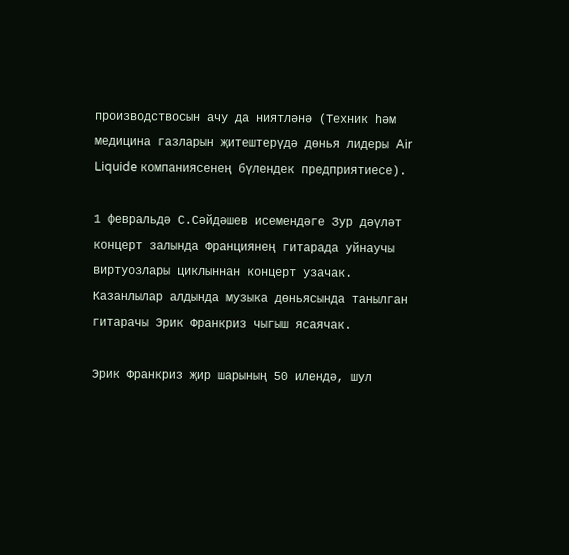производствосын ачу да ниятләнә (Техник һәм медицина газларын җитештерүдә дөнья лидеры Air Liquide компаниясенең бүлендек предприятиесе).

1 февральдә С.Сәйдәшев исемендәге Зур дәүләт концерт залында Франциянең гитарада уйнаучы виртуозлары циклыннан концерт узачак. Казанлылар алдында музыка дөньясында танылган гитарачы Эрик Франкриз чыгыш ясаячак.

Эрик Франкриз җир шарының 50 илендә, шул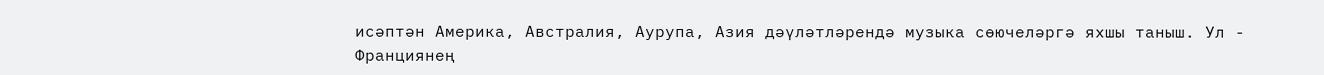исәптән Америка, Австралия, Аурупа, Азия дәүләтләрендә музыка сөючеләргә яхшы таныш. Ул - Франциянең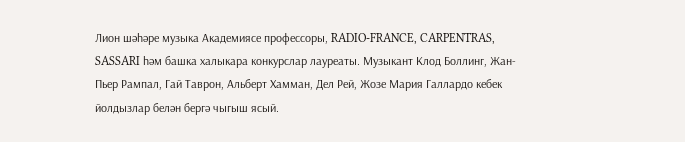Лион шәһәре музыка Академиясе профессоры, RADIO-FRANCE, CARPENTRAS, SASSARI һәм башка халыкара конкурслар лауреаты. Музыкант Клод Боллинг, Жан-Пьер Рампал, Гай Таврон, Альберт Хамман, Дел Рей, Жозе Мария Галлардо кебек йолдызлар белән бергә чыгыш ясый.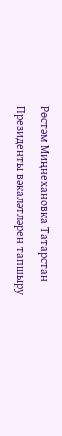Рөстәм Миңнехановка Татарстан Президенты вәкаләтләрен тапшыру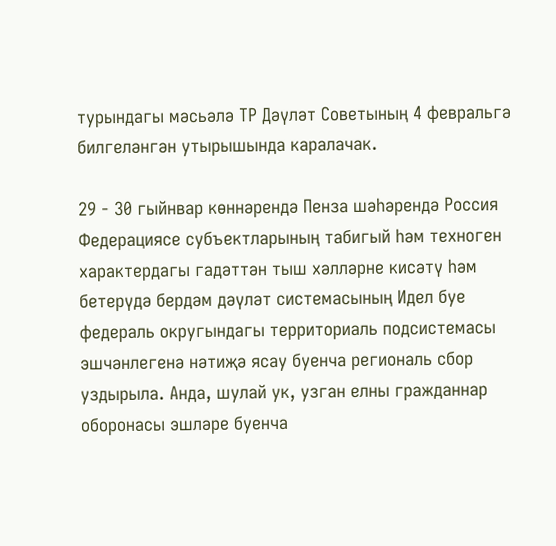турындагы мәсьәлә ТР Дәүләт Советының 4 февральгә билгеләнгән утырышында каралачак.

29 - 30 гыйнвар көннәрендә Пенза шәһәрендә Россия Федерациясе субъектларының табигый һәм техноген характердагы гадәттән тыш хәлләрне кисәтү һәм бетерүдә бердәм дәүләт системасының Идел буе федераль округындагы территориаль подсистемасы эшчәнлегенә нәтиҗә ясау буенча региональ сбор уздырыла. Анда, шулай ук, узган елны гражданнар оборонасы эшләре буенча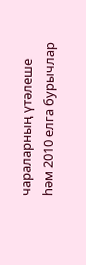чараларның үтәлеше һәм 2010 елга бурычлар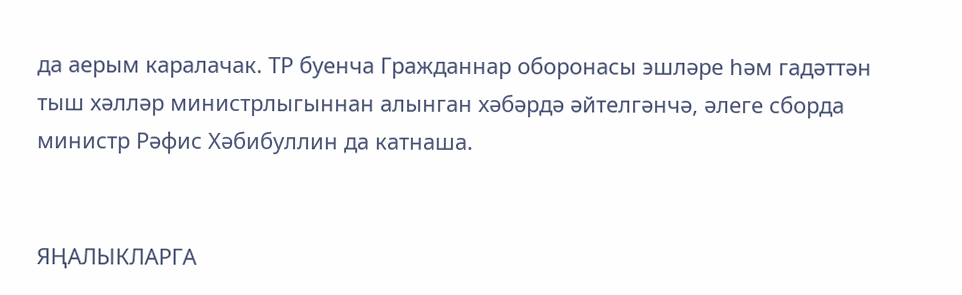да аерым каралачак. ТР буенча Гражданнар оборонасы эшләре һәм гадәттән тыш хәлләр министрлыгыннан алынган хәбәрдә әйтелгәнчә, әлеге сборда министр Рәфис Хәбибуллин да катнаша.


ЯҢАЛЫКЛАРГА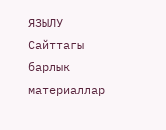ЯЗЫЛУ
Сайттагы барлык материаллар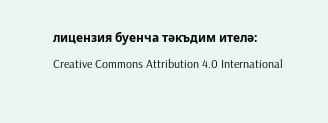лицензия буенча тәкъдим ителә:
Creative Commons Attribution 4.0 International